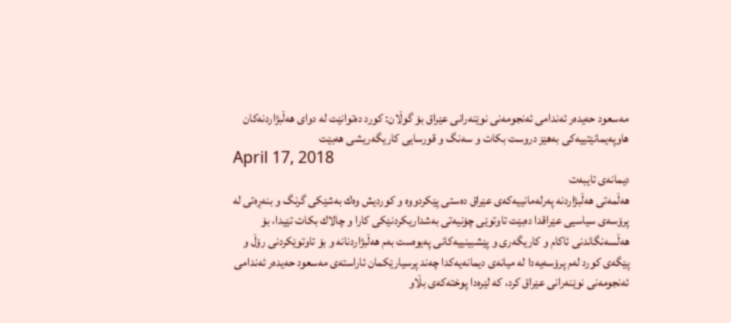مەسعود حەیدەر ئەندامی ئەنجومەنی نوێنەرانی عێراق بۆ گوڵان: كورد دەتوانێت لە دوای هەڵبژاردنەكان هاوپەیمانێتییەكی بەهێز دروست بكات و سەنگ و قورسایی كاریگەریشی هەبێت
April 17, 2018
دیمانەی تایبەت
هەڵمەتی هەڵبژاردنە پەرلەمانییەكەی عێراق دەستی پێكردووە و كوردیش وەك بەشێكی گرنگ و بنەڕەتی لە پرۆسەی سیاسیی عێراقدا دەبێت تاوتوێی چۆنیەتی بەشداریكردنێكی كارا و چالاك بكات تێیدا، بۆ هەڵسەنگاندنی ئاكام و كاریگەری و پێشبینییەكانی پەیوەست بەم هەڵبژاردنانە و بۆ تاوتوێكردنی رۆڵ و پێگەی كورد لەم پرۆسەیەدا لە میانەی دیمانەیەكدا چەند پرسیارێكمان ئاراستەی مەسعود حەیدەر ئەندامی ئەنجومەنی نوێنەرانی عێراق كرد، كە لێرەدا پوختەكەی بڵاو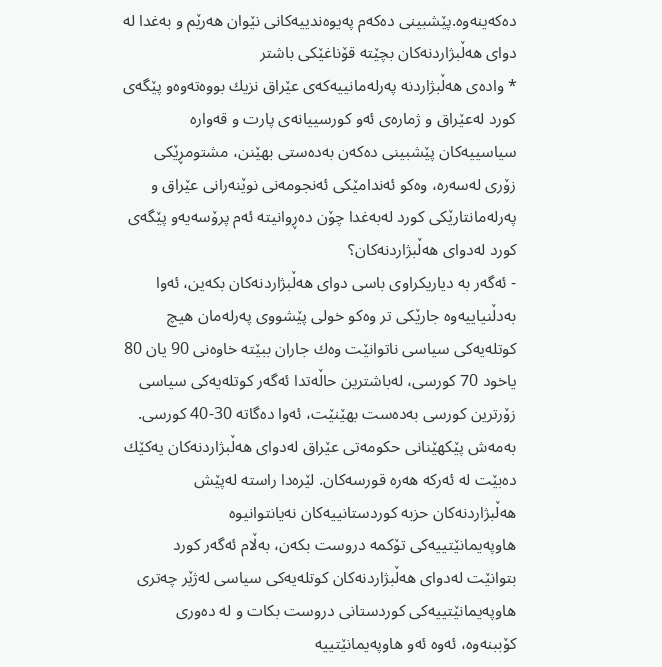دەكەینەوە.پێشبینی دەكەم پەیوەندییەكانی نێوان هەرێم و بەغدا لە دوای هەڵبژاردنەكان بچێتە قۆناغێكی باشتر
* وادەی هەڵبژاردنە پەرلەمانییەكەی عێراق نزیك بووەتەوەو پێگەی كورد لەعێراق و ژمارەی ئەو كورسییانەی پارت و قەوارە سیاسییەكان پێشبینی دەكەن بەدەستی بهێنن، مشتومڕێكی زۆری لەسەرە، وەكو ئەندامێكی ئەنجومەنی نوێنەرانی عێراق و پەرلەمانتارێكی كورد لەبەغدا چۆن دەڕوانیتە ئەم پرۆسەیەو پێگەی كورد لەدوای هەڵبژاردنەكان؟
- ئەگەر بە دیاریكراوی باسی دوای هەڵبژاردنەكان بكەین، ئەوا بەدڵنیاییەوە جارێكی تر وەكو خولی پێشووی پەرلەمان هیچ كوتلەیەكی سیاسی ناتوانێت وەك جاران ببێتە خاوەنی 90 یان 80 یاخود 70 كورسی، لەباشترین حاڵەتدا ئەگەر كوتلەیەكی سیاسی زۆرترین كورسی بەدەست بهێنێت، ئەوا دەگاتە 30-40 كورسی. بەمەش پێكهێنانی حكومەتی عێراق لەدوای هەڵبژاردنەكان یەكێك دەبێت لە ئەركە هەرە قورسەكان. لێرەدا راستە لەپێش هەڵبژاردنەكان حزبە كوردستانییەكان نەیانتوانیوە هاوپەیمانێتییەكی تۆكمە دروست بكەن، بەڵام ئەگەر كورد بتوانێت لەدوای هەڵبژاردنەكان كوتلەیەكی سیاسی لەژێر چەتری هاوپەیمانێتییەكی كوردستانی دروست بكات و لە دەوری كۆببنەوە، ئەوە ئەو هاوپەیمانێتییە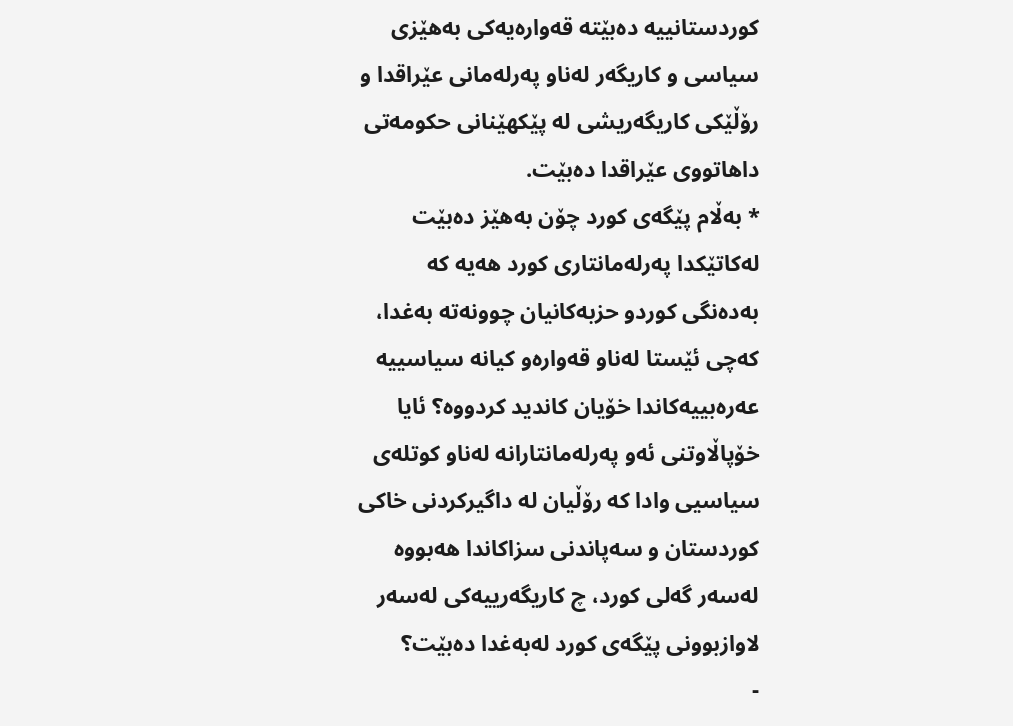كوردستانییە دەبێتە قەوارەیەكی بەهێزی سیاسی و كاریگەر لەناو پەرلەمانی عێراقدا و رۆڵێكی كاریگەریشی لە پێكهێنانی حكومەتی داهاتووی عێراقدا دەبێت.
* بەڵام پێگەی كورد چۆن بەهێز دەبێت لەكاتێكدا پەرلەمانتاری كورد هەیە كە بەدەنگی كوردو حزبەكانیان چوونەتە بەغدا، كەچی ئێستا لەناو قەوارەو كیانە سیاسییە عەرەبییەكاندا خۆیان كاندید كردووە؟ ئایا خۆپاڵاوتنی ئەو پەرلەمانتارانە لەناو كوتلەی سیاسیی وادا كە رۆڵیان لە داگیركردنی خاكی كوردستان و سەپاندنی سزاكاندا هەبووە لەسەر گەلی كورد، چ كاریگەرییەكی لەسەر لاوازبوونی پێگەی كورد لەبەغدا دەبێت؟
-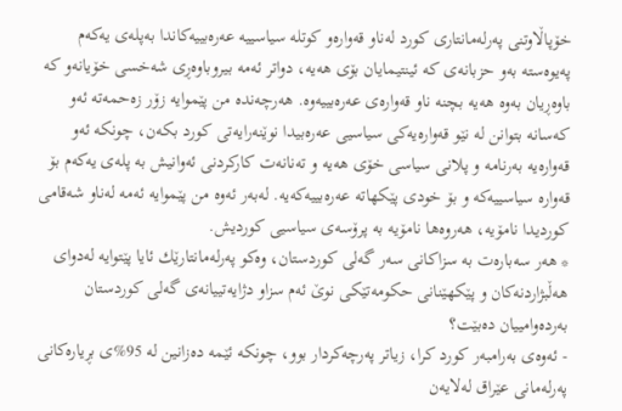خۆپاڵاوتنی پەرلەمانتاری كورد لەناو قەوارەو كوتلە سیاسییە عەرەبییەكاندا بەپلەی یەكەم پەیوەستە بەو حزبانەی كە ئینتیمایان بۆی هەیە، دواتر ئەمە بیروباوەڕی شەخسی خۆیانەو كە باوەڕیان بەوە هەیە بچنە ناو قەوارەی عەرەبییەوە. هەرچەندە من پێموایە زۆر زەحمەتە ئەو كەسانە بتوانن لە نێو قەوارەیەكی سیاسیی عەرەبیدا نوێنەرایەتی كورد بكەن، چونكە ئەو قەوارەیە بەرنامە و پلانی سیاسی خۆی هەیە و تەنانەت كاركردنی ئەوانیش بە پلەی یەكەم بۆ قەوارە سیاسییەكە و بۆ خودی پێكهاتە عەرەبییەكەیە. لەبەر ئەوە من پێموایە ئەمە لەناو شەقامی كوردیدا نامۆیە، هەروەها نامۆیە بە پرۆسەی سیاسیی كوردیش.
* هەر سەبارەت بە سزاكانی سەر گەلی كوردستان، وەكو پەرلەمانتارێك ئایا پێتوایە لەدوای هەڵبژاردنەكان و پێكهێنانی حكومەتێكی نوێ ئەم سزاو دژایەتییانەی گەلی كوردستان بەردەوامییان دەبێت؟
- ئەوەی بەرامبەر كورد كرا، زیاتر پەرچەكردار بوو، چونكە ئێمە دەزانین لە 95%ی بڕیارەكانی پەرلەمانی عێراق لەلایەن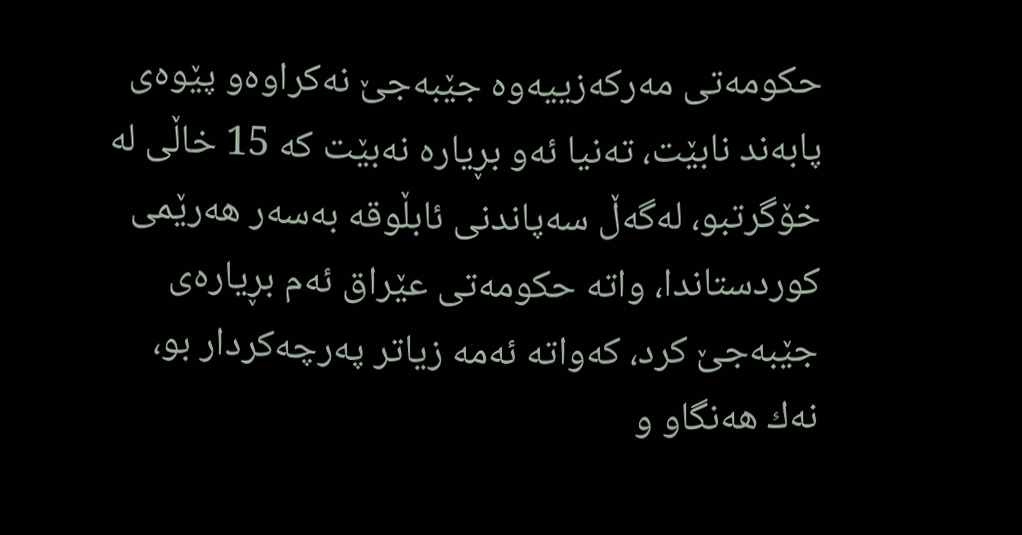حكومەتی مەركەزییەوە جێبەجێ نەكراوەو پێوەی پابەند نابێت، تەنیا ئەو بڕیارە نەبێت كە 15 خاڵی لە خۆگرتبو، لەگەڵ سەپاندنی ئابڵوقە بەسەر هەرێمی كوردستاندا، واتە حكومەتی عێراق ئەم بڕیارەی جێبەجێ كرد، كەواتە ئەمە زیاتر پەرچەكردار بو، نەك هەنگاو و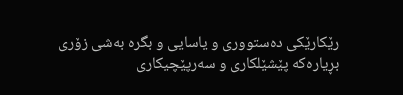رێكارێكی دەستووری و یاسایی و بگرە بەشی زۆری بڕیارەكە پێشێلكاری و سەرپێچیكاری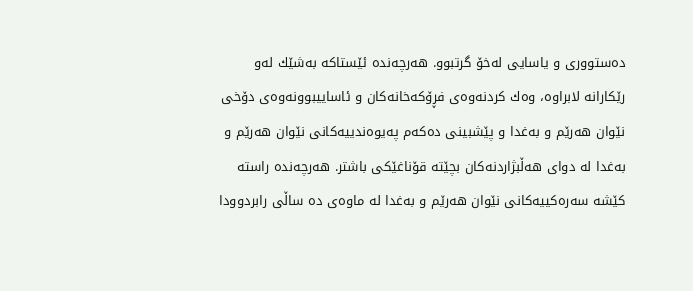دەستووری و یاسایی لەخۆ گرتبوو. هەرچەندە ئێستاكە بەشێك لەو رێكارانە لابراوە، وەك كردنەوەی فڕۆكەخانەكان و ئاساییبوونەوەی دۆخی نێوان هەرێم و بەغدا و پێشبینی دەكەم پەیوەندییەكانی نێوان هەرێم و بەغدا لە دوای هەڵبژاردنەكان بچێتە قۆناغێكی باشتر. هەرچەندە راستە كێشە سەرەكییەكانی نێوان هەرێم و بەغدا لە ماوەی دە ساڵی رابردوودا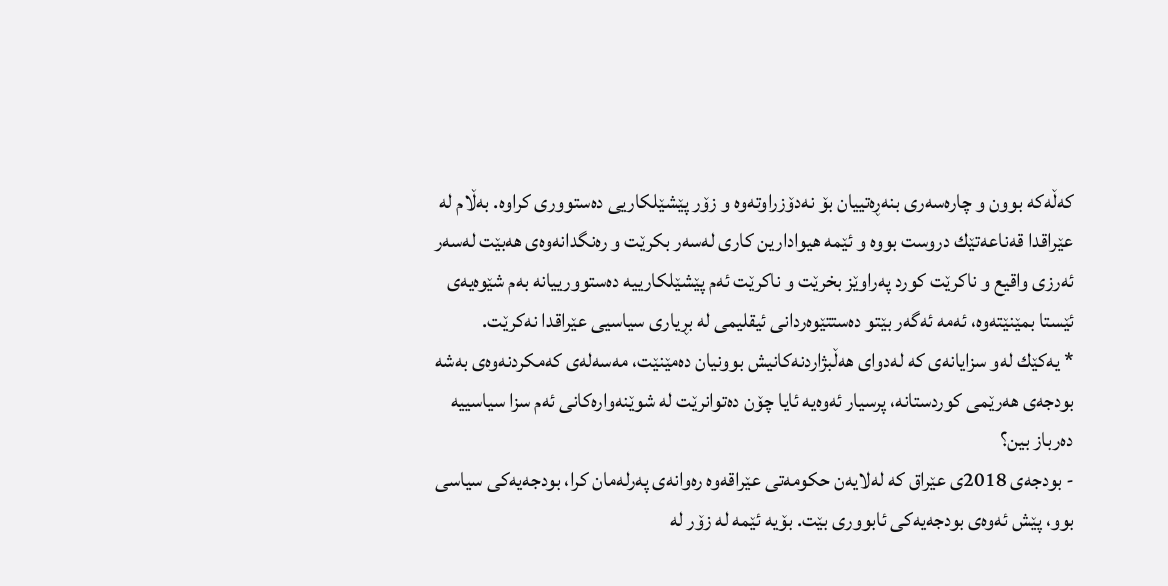كەڵەكە بوون و چارەسەری بنەڕەتییان بۆ نەدۆزراوتەوە و زۆر پێشێلكاریی دەستووری كراوە. بەڵام لە عێراقدا قەناعەتێك دروست بووە و ئێمە هیوادارین كاری لەسەر بكرێت و رەنگدانەوەی هەبێت لەسەر ئەرزی واقیع و ناكرێت كورد پەراوێز بخرێت و ناكرێت ئەم پێشێلكارییە دەستوورییانە بەم شێوەیەی ئێستا بمێنێتەوە، ئەمە ئەگەر بێتو دەستتێوەردانی ئیقلیمی لە بڕیاری سیاسیی عێراقدا نەكرێت.
* یەكێك لەو سزایانەی كە لەدوای هەڵبژاردنەكانیش بوونیان دەمێنێت، مەسەلەی كەمكردنەوەی بەشە بودجەی هەرێمی كوردستانە، پرسیار ئەوەیە ئایا چۆن دەتوانرێت لە شوێنەوارەكانی ئەم سزا سیاسییە دەرباز بین؟
- بودجەی 2018ی عێراق كە لەلایەن حكومەتی عێراقەوە رەوانەی پەرلەمان كرا، بودجەیەكی سیاسی بوو، پێش ئەوەی بودجەیەكی ئابووری بێت. بۆیە ئێمە لە زۆر لە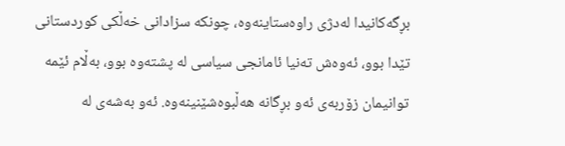بڕگەكانیدا لەدژی راوەستاینەوە، چونكە سزادانی خەڵكی كوردستانی تێدا بوو، ئەوەش تەنیا ئامانجی سیاسی لە پشتەوە بوو، بەڵام ئێمە توانیمان زۆربەی ئەو بڕگانە هەڵبوەشێنینەوە. ئەو بەشەی لە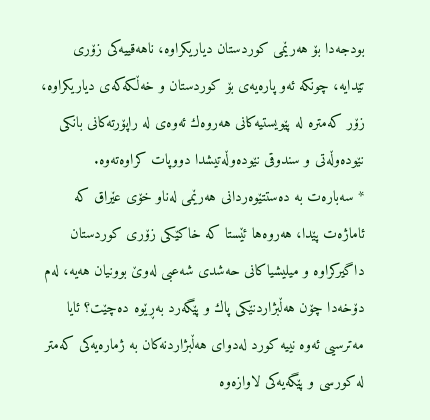بودجەدا بۆ هەرێمی كوردستان دیاریكراوە، ناهەقییەكی زۆری تێدایە، چونكە ئەو پارەیەی بۆ كوردستان و خەڵكەكەی دیاریكراوە، زۆر كەمترە لە پێویستیەكانی هەروەك ئەوەی لە راپۆرتەكانی بانكی نێودەوڵەتی و سندوقی نێودەوڵەتیشدا دووپات كراوەتەوە.
* سەبارەت بە دەستتێوەردانی هەرێمی لەناو خۆی عێراق كە ئاماژەت پێدا، هەروەها ئێستا كە خاكێكی زۆری كوردستان داگیركراوە و میلیشیاكانی حەشدی شەعبی لەوێ بوونیان هەیە، لەم دۆخەدا چۆن هەڵبژاردنێكی پاك و پێگەرد بەڕێوە دەچێت؟ ئایا مەترسیی ئەوە نییە كورد لەدوای هەڵبژاردنەكان بە ژمارەیەكی كەمتر لە كورسی و پێگەیەكی لاوازەوە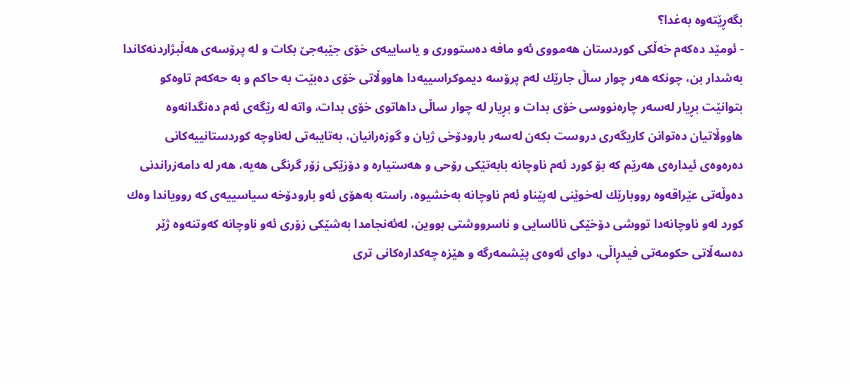بگەڕێتەوە بەغدا؟
- ئومێد دەكەم خەڵكی كوردستان هەمووی ئەو مافە دەستووری و یاساییەی خۆی جێبەجێ بكات و لە پرۆسەی هەڵبژاردنەكاندا بەشدار بن، چونكە هەر چوار ساڵ جارێك لەم پرۆسە دیموكراسییەدا هاووڵاتی خۆی دەبێت بە حاكم و بە حەكەم تاوەكو بتوانێت بڕیار لەسەر چارەنووسی خۆی بدات و بڕیار لە چوار ساڵی داهاتوی خۆی بدات، واتە لە رێگەی ئەم دەنگدانەوە هاووڵاتیان دەتوانن كاریگەری دروست بكەن لەسەر بارودۆخی ژیان و گوزەرانیان، بەتایبەتی لەناوچە كوردستانییەكانی دەرەوەی ئیدارەی هەرێم كە بۆ كورد ئەم ناوچانە بابەتێكی رۆحی و هەستیارە و دۆزێكی زۆر گرنگی هەیە، هەر لە دامەزراندنی دەوڵەتی عێراقەوە رووبارێك لەخوێنی لەپێناو ئەم ناوچانە بەخشیوە، راستە بەهۆی ئەو بارودۆخە سیاسییەی كە روویاندا وەك كورد لەو ناوچانەدا تووشی دۆخێكی نائاسایی و ناسرووشتی بووین، لەئەنجامدا بەشێكی زۆری ئەو ناوچانە كەوتنەوە ژێر دەسەڵاتی حكومەتی فیدڕاڵی، دوای ئەوەی پێشمەرگە و هێزە چەكدارەكانی تری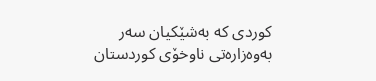كوردی كە بەشێكیان سەر بەوەزارەتی ناوخۆی كوردستان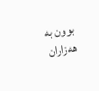بوون بە هەزاران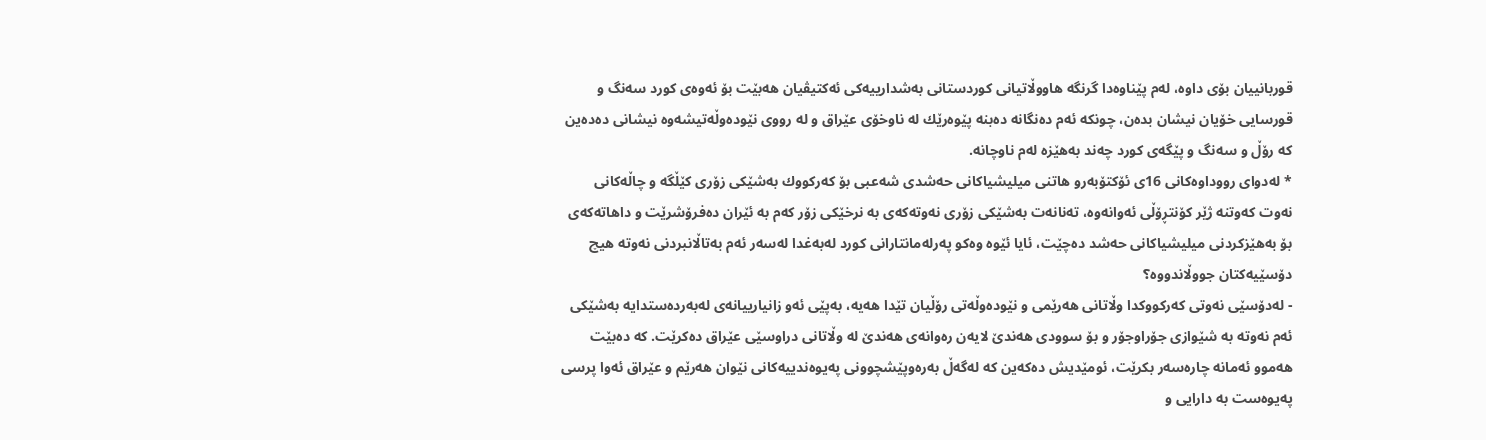قوربانییان بۆی داوە، لەم پێناوەدا گرنگە هاووڵاتیانی كوردستانی بەشدارییەكی ئەكتیڤیان هەبێت بۆ ئەوەی كورد سەنگ و قورسایی خۆیان نیشان بدەن، چونكە ئەم دەنگانە دەبنە پێوەرێك لە ناوخۆی عێراق و لە رووی نێودەوڵەتیشەوە نیشانی دەدەین كە رۆڵ و سەنگ و پێگەی كورد چەند بەهێزە لەم ناوچانە.
* لەدوای رووداوەكانی 16ی ئۆكتۆبەرو هاتنی میلیشیاكانی حەشدی شەعبی بۆ كەركووك بەشێكی زۆری كێڵگە و چاڵەكانی نەوت كەوتنە ژێر كۆنتڕۆڵی ئەوانەوە، تەنانەت بەشێكی زۆری نەوتەكەی بە نرخێكی زۆر كەم بە ئێران دەفرۆشرێت و داهاتەكەی بۆ بەهێزكردنی میلیشیاكانی حەشد دەچێت، ئایا ئێوە وەكو پەرلەمانتارانی كورد لەبەغدا لەسەر ئەم بەتاڵانبردنی نەوتە هیچ دۆسێیەكتان جووڵاندووە؟
- لەدۆسێی نەوتی كەركووكدا وڵاتانی هەرێمی و نێودەوڵەتی رۆڵیان تێدا هەیە، بەپێی ئەو زانیارییانەی لەبەردەستدایە بەشێكی ئەم نەوتە بە شێوازی جۆراوجۆر و بۆ سوودی هەندێ لایەن رەوانەی هەندێ لە وڵاتانی دراوسێی عێراق دەكرێت. كە دەبێت هەموو ئەمانە چارەسەر بكرێت، ئومێدیش دەكەین كە لەگەڵ بەرەوپێشچوونی پەیوەندییەكانی نێوان هەرێم و عێراق ئەوا پرسی پەیوەست بە دارایی و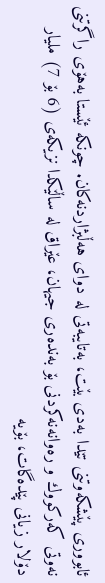ئابووری پێشكەوتنی تێدا بەدی بێت، بەتایبەتی لە دوای هەڵبژاردنەكان. چونكە ئێستا بەهۆی راگرتنی نەوتی كەركووك و رەوانەنەكردنی بۆ بەندەری جیهان، عێراق لە ساڵێكدا نزیكەی (6 بۆ 7) ملیار دۆلار زیانی پێدەگات، بۆیە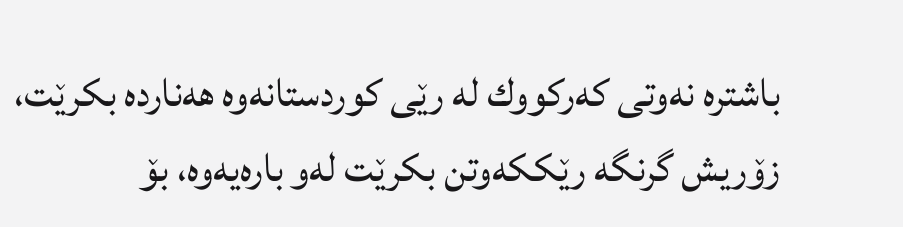باشترە نەوتی كەركووك لە رێی كوردستانەوە هەناردە بكرێت، زۆریش گرنگە رێككەوتن بكرێت لەو بارەیەوە، بۆ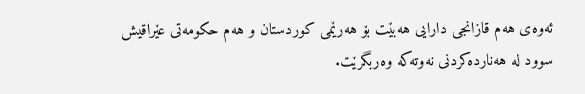ئەوەی هەم قازانجی دارایی هەبێت بۆ هەرێمی كوردستان و هەم حكومەتی عێراقیش سوود لە هەناردەكردنی نەوتەكە وەربگرێت.